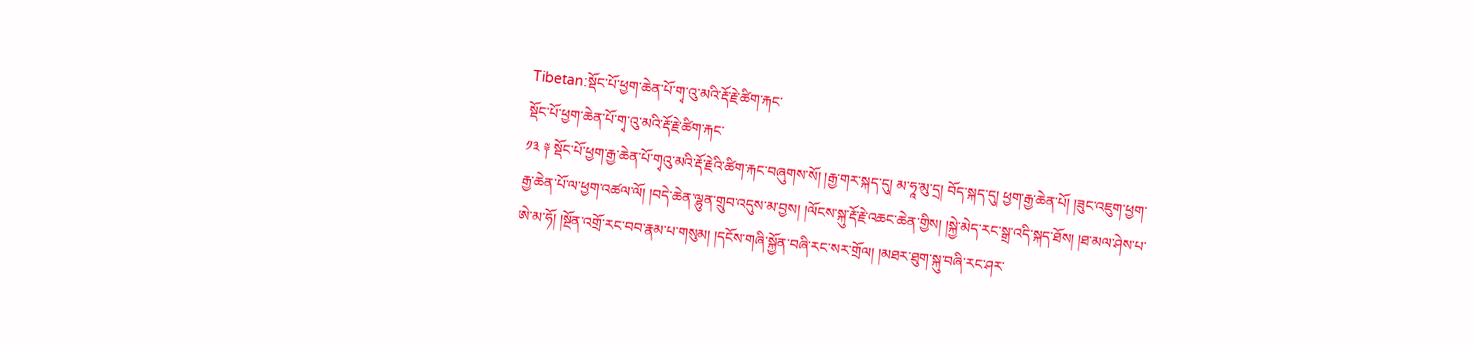Tibetan:སྡོང་པོ་ཕྱག་ཆེན་པོ་གྭ་འུ་མའི་རྡོ་རྗེ་ཚིག་རྐང་
སྡོང་པོ་ཕྱག་ཆེན་པོ་གྭ་འུ་མའི་རྡོ་རྗེ་ཚིག་རྐང་
༡༣ ༈ སྡོང་པོ་ཕྱག་རྒྱ་ཆེན་པོ་གྭའུ་མའི་རྡོ་རྗེའི་ཚིག་རྐང་བཞུགས་སོ། །རྒྱ་གར་སྐད་དུ། མ་ཧཱ་མུ་དྲ། བོད་སྐད་དུ། ཕྱག་རྒྱ་ཆེན་པོ། །ཟུང་འཇུག་ཕྱག་རྒྱ་ཆེན་པོ་ལ་ཕྱག་འཚལ་ལོ། །བདེ་ཆེན་ལྷུན་གྲུབ་འདུས་མ་བྱས། །ལོངས་སྐུ་རྡོ་རྗེ་འཆང་ཆེན་གྱིས། །སྐྱེ་མེད་རང་སྒྲ་འདི་སྐད་ཐོས། །ཐ་མལ་ཤེས་པ་ཨེ་མ་ཧོ། །སྔོན་འགྲོ་རང་བབ་རྣམ་པ་གསུམ། །དངོས་གཞི་སྐྱོན་བཞི་རང་སར་གྲོལ། །མཐར་ཐུག་སྐུ་བཞི་རང་ཤར་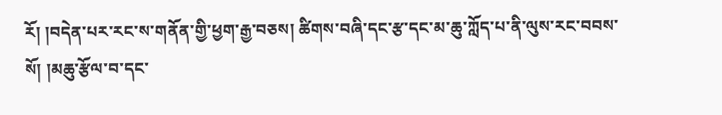རོ། །བདེན་པར་རང་ས་གནོན་གྱི་ཕྱག་རྒྱ་བཅས། ཚིགས་བཞི་དང་རྩ་དང་མ་ཆུ་ཀློད་པ་ནི་ལུས་རང་བབས་སོ། །མཆུ་རྩོལ་བ་དང་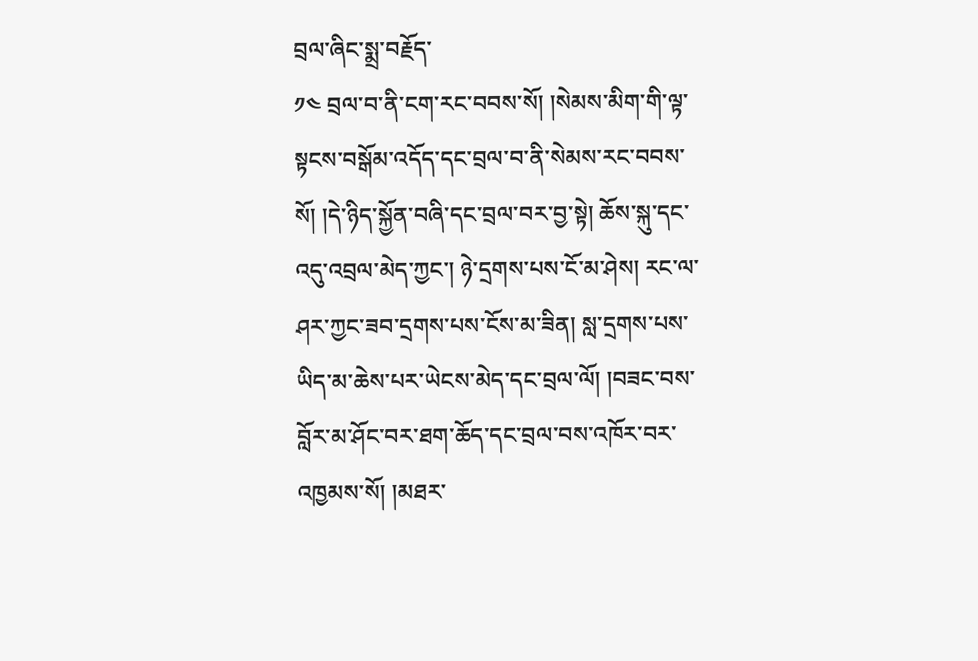བྲལ་ཞིང་སྨྲ་བརྗོད་
༡༤ བྲལ་བ་ནི་ངག་རང་བབས་སོ། །སེམས་མིག་གི་ལྟ་སྟངས་བསྒོམ་འདོད་དང་བྲལ་བ་ནི་སེམས་རང་བབས་སོ། །དེ་ཉིད་སྐྱོན་བཞི་དང་བྲལ་བར་བྱ་སྟེ། ཆོས་སྐུ་དང་འདུ་འབྲལ་མེད་ཀྱང་། ཉེ་དྲགས་པས་ངོ་མ་ཤེས། རང་ལ་ཤར་ཀྱང་ཟབ་དྲགས་པས་ངོས་མ་ཟིན། སླ་དྲགས་པས་ཡིད་མ་ཆེས་པར་ཡེངས་མེད་དང་བྲལ་ལོ། །བཟང་བས་བློར་མ་ཤོང་བར་ཐག་ཆོད་དང་བྲལ་བས་འཁོར་བར་འཁྱམས་སོ། །མཐར་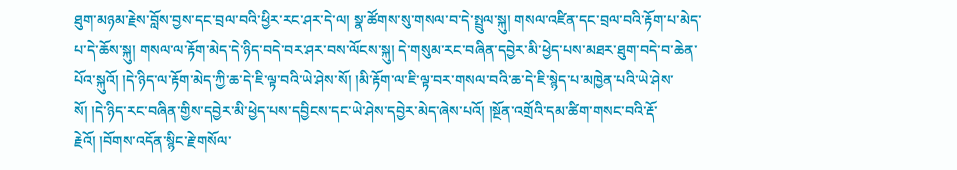ཐུག་མཉམ་རྗེས་བློས་བྱས་དང་བྲལ་བའི་ཕྱིར་རང་ཤར་དེ་ལ། སྣ་ཚོགས་སུ་གསལ་བ་དེ་སྤྲུལ་སྐུ། གསལ་འཛིན་དང་བྲལ་བའི་རྟོག་པ་མེད་པ་དེ་ཆོས་སྐུ། གསལ་ལ་རྟོག་མེད་དེ་ཉིད་བདེ་བར་ཤར་བས་ལོངས་སྐུ། དེ་གསུམ་རང་བཞིན་དབྱེར་མི་ཕྱེད་པས་མཐར་ཐུག་བདེ་བ་ཆེན་པོའ་སྐུའོ། །དེ་ཉིད་ལ་རྟོག་མེད་ཀྱི་ཆ་དེ་ཇི་ལྟ་བའི་ཡེ་ཤེས་སོ། །མི་རྟོག་ལ་ཇི་ལྟ་བར་གསལ་བའི་ཆ་དེ་ཇི་སྙེད་པ་མཁྱེན་པའི་ཡེ་ཤེས་སོ། །དེ་ཉིད་རང་བཞིན་གྱིས་དབྱེར་མི་ཕྱེད་པས་དབྱིངས་དང་ཡེ་ཤེས་དབྱེར་མེད་ཞེས་པའོ། །སྔོན་འགྲོའི་དམ་ཚིག་གསང་བའི་རྡོ་རྗེའོ། །བོགས་འདོན་སྙིང་རྗེ་གསོལ་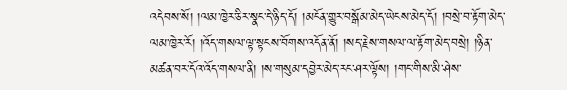འདེབས་སོ། །ལམ་ཁྱེར་ཅིར་སྣང་དེ་ཉིད་དོ། །མངོན་གྱུར་བསྒོམ་མེད་ཡེངས་མེད་དོ། །བསྲེ་བ་རྟོག་མེད་ལམ་ཁྱེར་རོ། །འོད་གསལ་ལྟ་སྟངས་བོགས་འདོན་ནོ། །སད་རྗེས་གསལ་ལ་རྟོག་མེད་བསྲེ། །ཉིན་མཚན་བར་དོའ་འོད་གསལ་ནི། །ས་གསུམ་དབྱེར་མེད་རང་ཤར་ལྟོས། །གང་གིས་མི་ཤེས་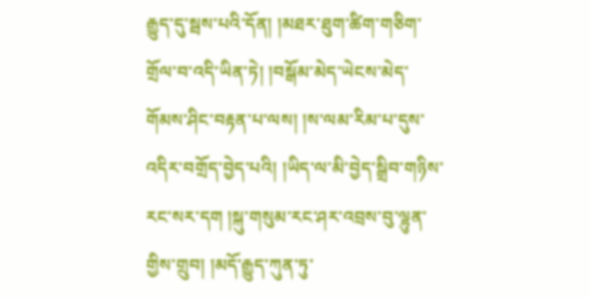རྒྱུད་དུ་སྦས་པའི་དོན། །མཐར་ཐུག་ཚིག་གཅིག་གྲོལ་བ་འདི་ཡིན་ཏེ། །བསྒོམ་མེད་ཡེངས་མེད་གོམས་ཤིང་བརྟན་པ་ལས། །ས་ལམ་རིམ་པ་དུས་འདིར་བགྲོད་བྱེད་པའི། །ཡིད་ལ་མི་བྱེད་སྒྲིབ་གཉིས་རང་སར་དག །སྐུ་གསུམ་རང་ཤར་འབྲས་བུ་ལྷུན་གྱིས་གྲུབ། །མདོ་རྒྱུད་ཀུན་ཏུ་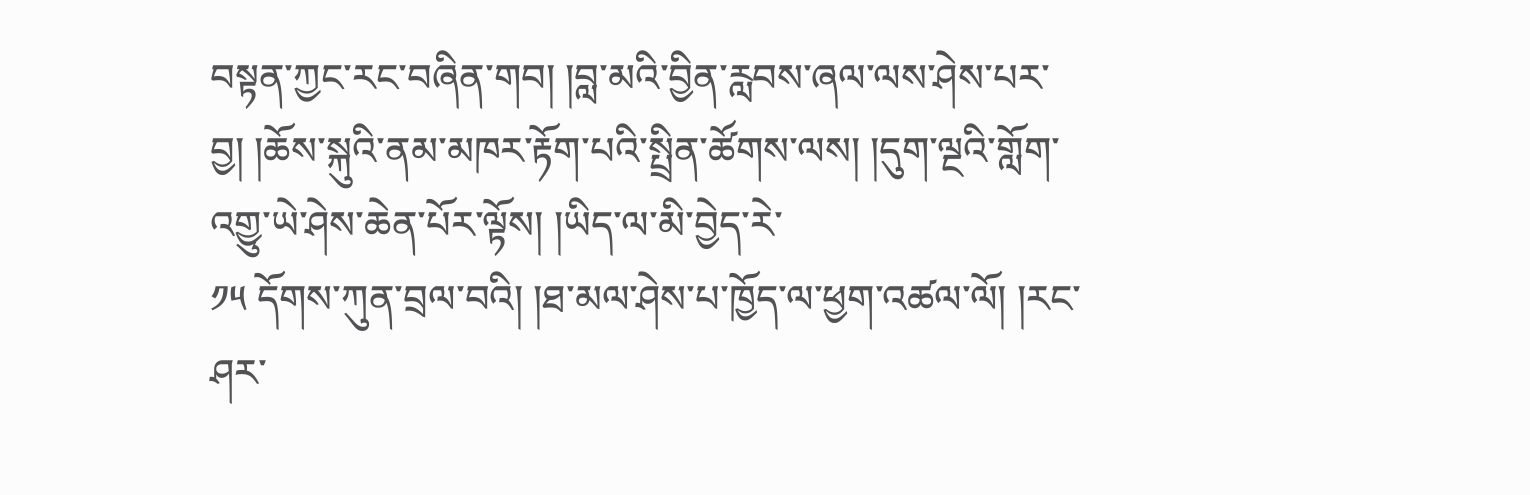བསྟན་ཀྱང་རང་བཞིན་གབ། །བླ་མའི་བྱིན་རླབས་ཞལ་ལས་ཤེས་པར་བྱ། །ཆོས་སྐུའི་ནམ་མཁར་རྟོག་པའི་སྤྲིན་ཚོགས་ལས། །དུག་ལྔའི་གློག་འགྱུ་ཡེ་ཤེས་ཆེན་པོར་ལྟོས། །ཡིད་ལ་མི་བྱེད་རེ་
༡༥ དོགས་ཀུན་བྲལ་བའི། །ཐ་མལ་ཤེས་པ་ཁྱོད་ལ་ཕྱག་འཚལ་ལོ། །རང་ཤར་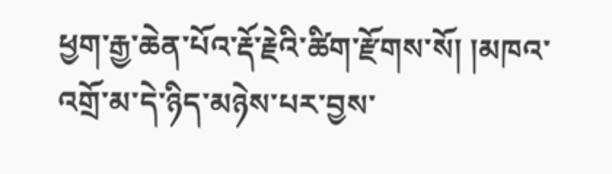ཕྱག་རྒྱ་ཆེན་པོའ་རྡོ་རྗེའི་ཚིག་རྫོགས་སོ། །མཁའ་འགྲོ་མ་དེ་ཉིད་མཉེས་པར་བྱས་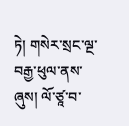ཏེ། གསེར་སྲང་ལྔ་བརྒྱ་ཕུལ་ནས་ཞུས། ལོ་ཙཱ་བ་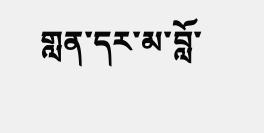གླན་དར་མ་བློ་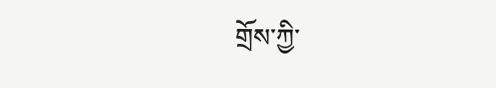གྲོས་ཀྱི་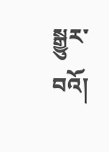སྒྱུར་བའོ།